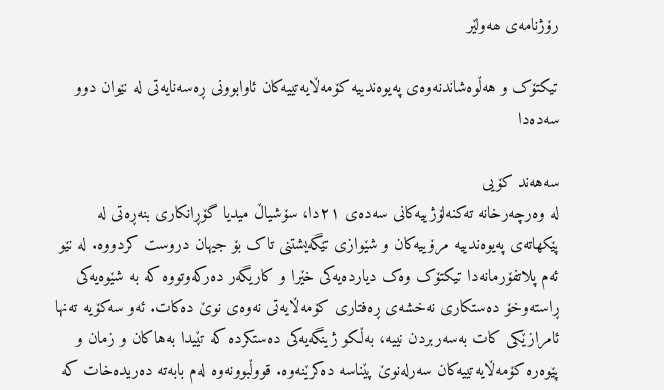رۆژنامەی ھەولێر

تیکتۆک و هەڵوەشاندنەوەی پەیوەندییە کۆمەڵایەتییەکان ئاوابوونی ڕەسەنایەتی لە نێوان دوو سەدەدا

سه‌هه‌ند كۆیی
لە وەرچەرخانە تەکنەلۆژییەکانی سەدەی ٢١دا، سۆشیاڵ میدیا گۆڕانکاری بنەڕەتی لە پێکهاتەی پەیوەندییە مرۆییەکان و شێوازی تێگەیشتنی تاک بۆ جیهان دروست کردووە. لە نێو ئەم پلاتفۆرمانەدا تیکتۆک وەک دیاردەیەکی خێرا و کاریگەر دەرکەوتووە کە بە شێوەیەکی ڕاستەوخۆ دەستکاری نەخشەی ڕەفتاری کۆمەڵایەتی نەوەی نوێ دەکات. ئەو سەکۆیە تەنها ئامرازێکی کات بەسەربردن نییە، بەڵکو ژینگەیەکی دەستکردە کە تێیدا بەهاکان و زمان و پێوەرە کۆمەڵایەتییەکان سەرلەنوێ پێناسە دەکرێنەوە. قووڵبوونەوە لەم بابەتە دەریدەخات کە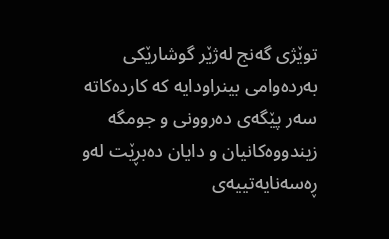توێژی گەنج لەژێر گوشارێکی بەردەوامی بینراودایە کە کاردەکاتە سەر پێگەی دەروونی و جومگە زیندووەکانیان و دایان دەبڕێت لەو ڕەسەنایەتییەی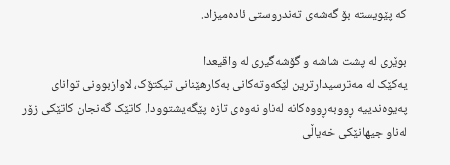کە پێویستە بۆ گەشەی تەندروستی ئادەمیزاد.

بوێری لە پشت شاشە و گۆشەگیری لە واقیعدا
یەکێک لە مەترسیدارترین لێکەوتەکانی بەکارهێنانی تیکتۆک، لاوازبوونی توانای پەیوەندییە ڕووبەڕووەکانە لەناو نەوەی تازە پێگەیشتوودا. کاتێک گەنجان کاتێکی زۆر لەناو جیهانێکی خەیاڵی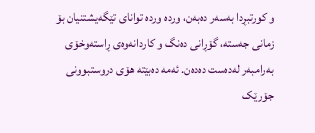و کورتبڕدا بەسەر دەبەن، وردە وردە توانای تێگەیشتنیان بۆ زمانی جەستە، گۆڕانی دەنگ و کاردانەوەی ڕاستەوخۆی بەرامبەر لەدەست دەدەن. ئەمە دەبێتە هۆی دروستبوونی جۆرێک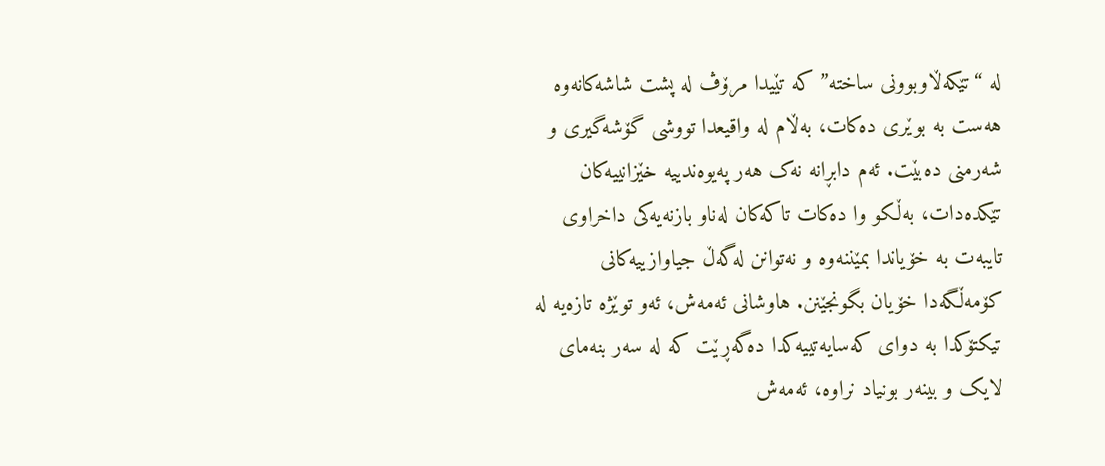لە “تێکەڵاوبوونی ساختە” کە تێیدا مرۆڤ لە پشت شاشەکانەوە هەست بە بوێری دەکات، بەڵام لە واقیعدا تووشی گۆشەگیری و شەرمنی دەبێت. ئەم دابڕانە نەک هەر پەیوەندییە خێزانییەکان تێکدەدات، بەڵکو وا دەکات تاکەکان لەناو بازنەیەکی داخراوی تایبەت بە خۆیاندا بمێننەوە و نەتوانن لەگەڵ جیاوازییەکانی کۆمەڵگەدا خۆیان بگونجێنن. هاوشانی ئەمەش، ئەو توێژە تازەیە لە تیکتۆکدا بە دوای کەسایەتییەکدا دەگەڕێت کە لە سەر بنەمای لایک و بینەر بونیاد نراوە، ئەمەش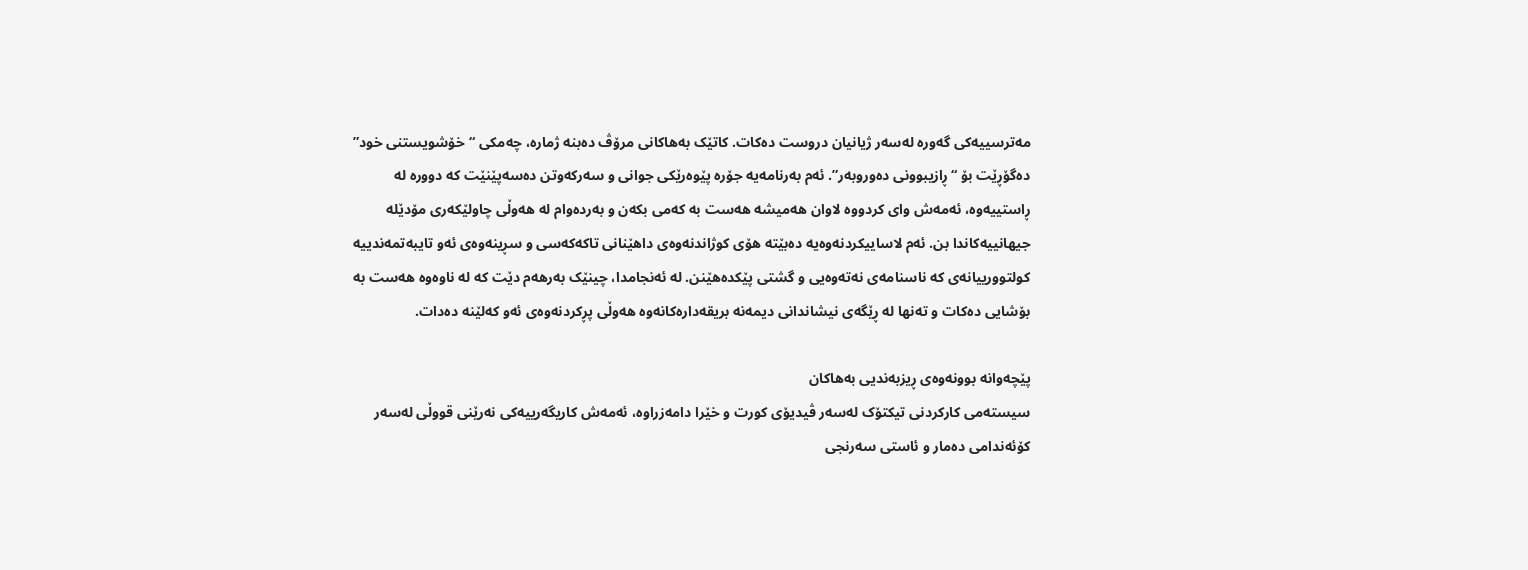مەترسییەکی گەورە لەسەر ژیانیان دروست دەکات. کاتێک بەهاکانی مرۆڤ دەبنە ژمارە، چەمکی “خۆشویستنی خود” دەگۆڕێت بۆ “ڕازیبوونی دەوروبەر”. ئەم بەرنامەیە جۆرە پێوەرێکی جوانی و سەرکەوتن دەسەپێنێت کە دوورە لە ڕاستییەوە، ئەمەش وای کردووە لاوان هەمیشە هەست بە کەمی بکەن و بەردەوام لە هەوڵی چاولێکەری مۆدێلە جیهانییەکاندا بن. ئەم لاساییکردنەوەیە دەبێتە هۆی کوژاندنەوەی داهێنانی تاکەکەسی و سڕینەوەی ئەو تایبەتمەندییە کولتوورییانەی کە ناسنامەی نەتەوەیی و گشتی پێکدەهێنن. لە ئەنجامدا، چینێک بەرهەم دێت کە لە ناوەوە هەست بە بۆشایی دەکات و تەنها لە ڕێگەی نیشاندانی دیمەنە بریقەدارەکانەوە هەوڵی پڕکردنەوەی ئەو کەلێنە دەدات.

پێچەوانە بوونەوەی ڕیزبەندیی بەهاکان
سیستەمی کارکردنی تیکتۆک لەسەر ڤیدیۆی کورت و خێرا دامەزراوە، ئەمەش کاریگەرییەکی نەرێنی قووڵی لەسەر کۆئەندامی دەمار و ئاستی سەرنجی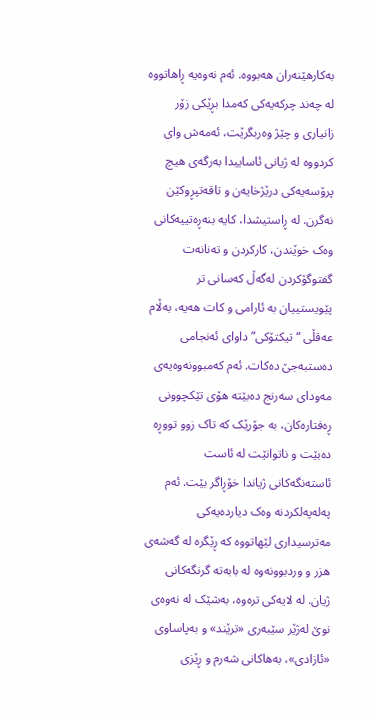بەکارهێنەران هەبووە. ئەم نەوەیە ڕاهاتووە لە چەند چرکەیەکی کەمدا بڕێکی زۆر زانیاری و چێژ وەربگرێت، ئەمەش وای کردووە لە ژیانی ئاساییدا بەرگەی هیچ پرۆسەیەکی درێژخایەن و تاقەتپڕوکێن نەگرن. لە ڕاستیشدا، کایە بنەڕەتییەکانی وەک خوێندن، کارکردن و تەنانەت گفتوگۆکردن لەگەڵ کەسانی تر پێویستییان بە ئارامی و کات هەیە، بەڵام عەقڵی “تیکتۆکی” داوای ئەنجامی دەستبەجێ دەکات. ئەم کەمبوونەوەیەی مەودای سەرنج دەبێتە هۆی تێکچوونی ڕەفتارەکان، بە جۆرێک کە تاک زوو تووڕە دەبێت و ناتوانێت لە ئاست ئاستەنگەکانی ژیاندا خۆڕاگر بێت. ئەم پەلەپەلکردنە وەک دیاردەیەکی مەترسیداری لێهاتووە کە ڕێگرە لە گەشەی هزر و وردبوونەوە لە بابەتە گرنگەکانی ژیان. لە لایەکی ترەوە، بەشێک لە نەوەی نوێ لەژێر سێبەری «ترێند» و بەپاساوی «ئازادی»، بەهاکانی شەرم و ڕێزی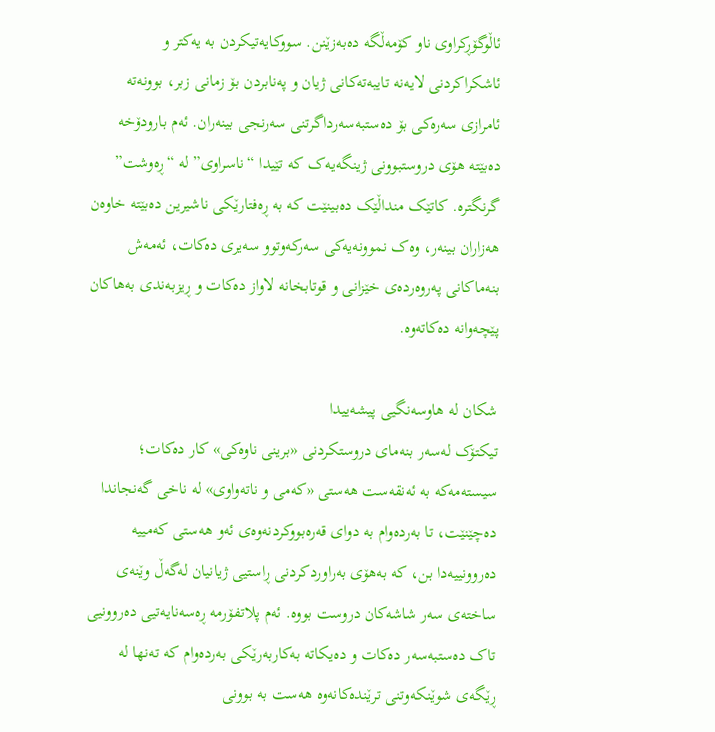ئاڵوگۆڕکراوی ناو کۆمەڵگە دەبەزێنن. سووکایەتیکردن بە یەکتر و ئاشکراکردنی لایەنە تایبەتەکانی ژیان و پەنابردن بۆ زمانی زبر، بوونەتە ئامرازی سەرەکی بۆ دەستبەسەرداگرتنی سەرنجی بینەران. ئەم بارودۆخە دەبێتە هۆی دروستبوونی ژینگەیەک کە تێیدا “ناسراوی” لە “ڕەوشت” گرنگترە. کاتێک منداڵێک دەبینێت کە بە ڕەفتارێکی ناشیرین دەبێتە خاوەن هەزاران بینەر، وەک نموونەیەکی سەرکەوتوو سەیری دەکات، ئەمەش بنەماکانی پەروەردەی خێزانی و قوتابخانە لاواز دەکات و ڕیزبەندی بەهاکان پێچەوانە دەکاتەوە.

شکان لە هاوسەنگیی پیشەییدا
تیکتۆک لەسەر بنەمای دروستکردنی «برینی ناوەکی» کار دەکات؛ سیستەمەکە بە ئەنقەست هەستی «کەمی و ناتەواوی» لە ناخی گەنجاندا دەچێنێت، تا بەردەوام بە دوای قەرەبووکردنەوەی ئەو هەستی کەمییە دەروونییەدا بن، کە بەهۆی بەراوردکردنی ڕاستیی ژیانیان لەگەڵ وێنەی ساختەی سەر شاشەکان دروست بووە. ئەم پلاتفۆرمە ڕەسەنایەتیی دەروونیی تاک دەستبەسەر دەکات و دەیکاتە بەکاربەرێکی بەردەوام کە تەنها لە ڕێگەی شوێنکەوتنی ترێندەکانەوە هەست بە بوونی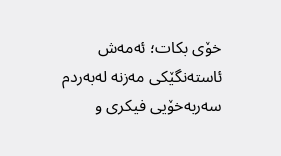خۆی بكات؛ ئەمەش ئاستەنگێکی مەزنە لەبەردم سەربەخۆیی فیکری و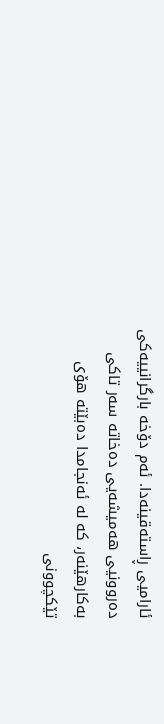ئارامیی ڕاستەقینەدا. ئەم دۆخە بارگرانییەکی دەروونیی هەمیشەیی دەخاتە سەر تاکی بەکارهێنەر، کە لە ئەنجامدا دەبێتە هۆی تێکچوونی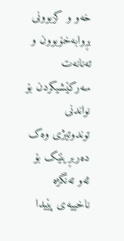خەو و کزبوونی بڕوابەخۆبوون و تەنانەت سەرکێشیکردن بۆ نواندنی توندوتیژی وەک دەربڕینێک بۆ ئەو تەنگژە ناخییەی پێیدا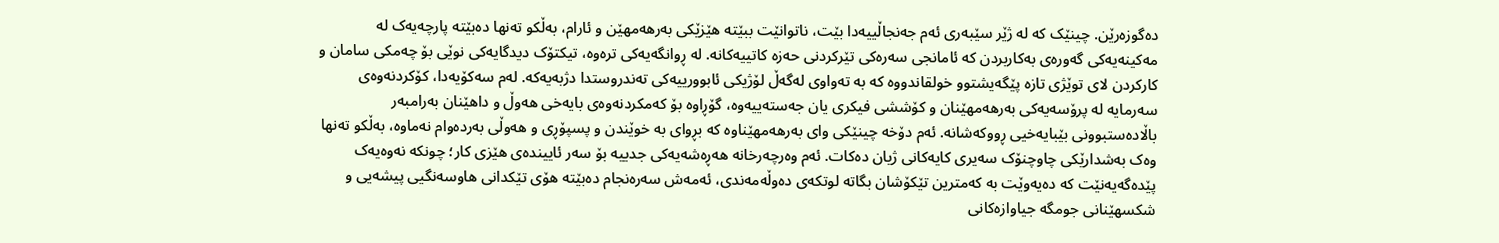دەگوزەرێن. چینێک کە لە ژێر سێبەری ئەم جەنجاڵییەدا بێت، ناتوانێت ببێتە هێزێکی بەرهەمهێن و ئارام، بەڵکو تەنها دەبێتە پارچەیەک لە مەکینەیەکی گەورەی بەکاربردن کە ئامانجی سەرەکی تێرکردنی حەزە کاتییەکانە. لە ڕوانگەیەکی ترەوە، تیکتۆک دیدگایەکی نوێی بۆ چەمکی سامان و کارکردن لای توێژی تازە پێگەیشتوو خولقاندووە کە بە تەواوی لەگەڵ لۆژیکی ئابوورییەکی تەندروستدا دژبەیەکە. لەم سەکۆیەدا، کۆکردنەوەی سەرمایە لە پرۆسەیەکی بەرهەمهێنان و کۆششی فیکری یان جەستەییەوە، گۆڕاوە بۆ کەمکردنەوەی بایەخی هەوڵ و داهێنان بەرامبەر باڵادەستبوونی بێبایەخیی ڕووکەشانە. ئەم دۆخە چینێکی وای بەرهەمهێناوە کە بڕوای بە خوێندن و پسپۆڕی و هەوڵی بەردەوام نەماوە، بەڵکو تەنها وەک بەشدارێکی چاوچنۆک سەیری کایەکانی ژیان دەکات. ئەم وەرچەرخانە هەڕەشەیەکی جدییە بۆ سەر ئاییندەی هێزی کار؛ چونکە نەوەیەک پێدەگەیەنێت کە دەیەوێت بە کەمترین تێکۆشان بگاتە لوتکەی دەوڵەمەندی، ئەمەش سەرەنجام دەبێتە هۆی تێکدانی هاوسەنگیی پیشەیی و شكسهێنانی جومگە جیاوازەکانی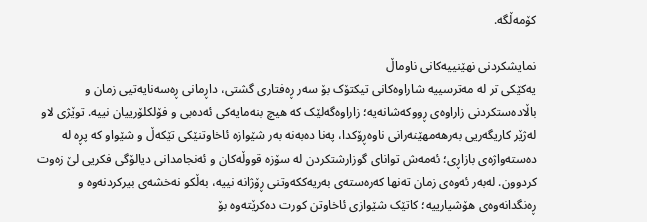کۆمەڵگە.

نمایشکردنی نهێنییەکانی ناوماڵ
یەکێکی تر لە مەترسییە شاراوەکانی تیکتۆک بۆ سەر ڕەفتاری گشتی، داڕمانی ڕەسەنایەتیی زمان و باڵادەستکردنی زاراوەی ڕووکەشانەیە؛ زاراوەگەلێک کە هیچ بنەمایەکی ئەدەبی و فۆلکلۆرییان نییە. توێژی لاو لەژێر کاریگەریی بەرهەمهێنەرانی ناوەڕۆکدا، پەنا دەبەنە بەر شێوازە ئاخاوتنێکی تێکەڵ و شێواو کە پڕە لە دەستەواژەی بازاڕی؛ ئەمەش توانای گوزارشتکردن لە سۆزە قووڵەکان و ئەنجامدانی دیالۆگی فکریی لێ زەوت کردوون. له‌به‌ر ئه‌وه‌ی زمان تەنها کەرەستەی بەریەککەوتنی ڕۆژانە نییە، بەڵکو نەخشەی بیرکردنەوە و ڕەنگدانەوەی هۆشیارییە؛ کاتێک شێوازی ئاخاوتن کورت دەکرێتەوە بۆ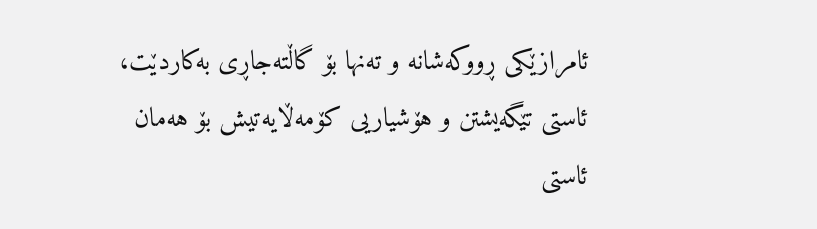ئامرازێکی ڕووکەشانە و تەنها بۆ گاڵتەجاڕی بەکاردێت، ئاستی تێگەیشتن و هۆشیاریی کۆمەڵایەتیش بۆ هەمان ئاستی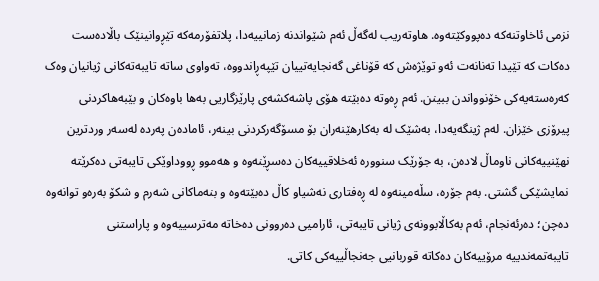نزمی ئاخاوتنەکە دەپووکێتەوە. هاوتەریب لەگەڵ ئەم شێواندنە زمانییەدا، پلاتفۆرمەکە تێڕوانینێک باڵادەست دەکات کە تێیدا تەنانەت ئەو توێژەش کە قۆناغی گەنجایەتییان تێپەڕاندووە، تەواوی ساتە تایبەتەکانی ژیانیان وەک کەرەستەیەکی خۆنوواندن ببینن. ئەم ڕەوتە دەبێتە هۆی پاشەکشەی پارێزگاریی بەها باوەکان و بێبەهاکردنی پیرۆزی خێزان. لەم ژینگەیەدا، بەشێک لە بەکارهێنەران بۆ مسۆگەرکردنی بینەر، ئامادەن پەردە لەسەر وردترین نهێنییەکانی ناوماڵ لادەن، بە جۆرێک سنوورە ئەخلاقییەکان دەسڕێنەوە و هەموو ڕووداوێکی تایبەتی دەکرێتە نمایشێکی گشتی. بەم جۆرە، سڵەمینەوە لە ڕەفتاری نەشیاو کاڵ دەبێتەوە و بنەماکانی شەرم و شکۆ بەرەو توانه‌وه‌ دەچن؛ دەرئەنجام، ئەم بەکاڵابوونەی ژیانی تایبەتی، ئارامیی دەروونی دەخاتە مەترسییەوە و پاراستنی تایبەتمەندییە مرۆییەکان دەکاتە قوربانیی جەنجاڵییەکی کاتی.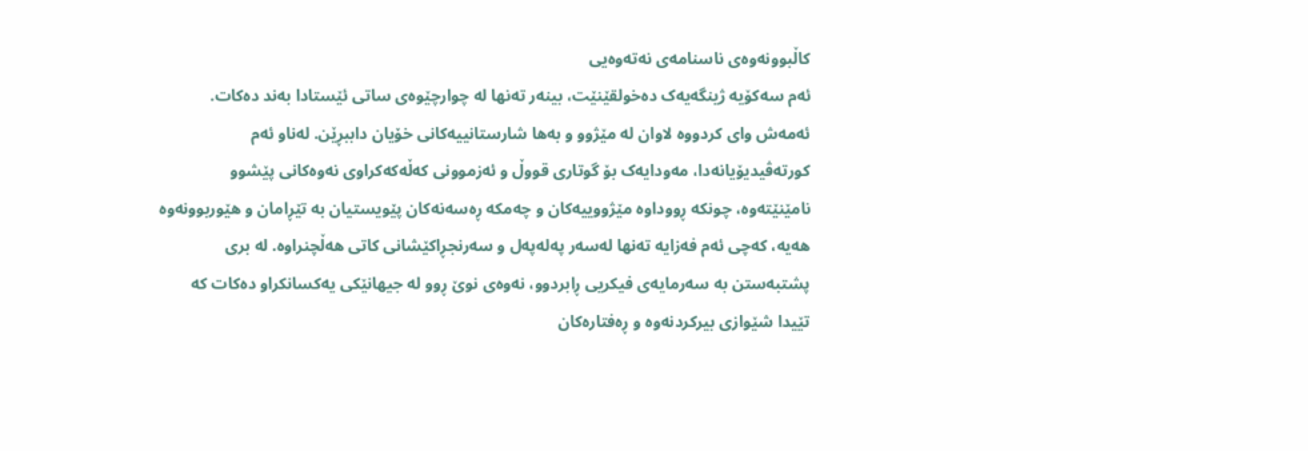کاڵبوونەوەی ناسنامەی نەتەوەیی
ئەم سەکۆیە ژینگەیەک دەخولقێنێت، بینەر تەنها لە چوارچێوەی ساتی ئێستادا بەند دەکات. ئەمەش وای کردووە لاوان لە مێژوو و بەها شارستانییەکانی خۆیان داببڕێن. لەناو ئەم کورتەڤیدیۆیانەدا، مەودایەک بۆ گوتاری قووڵ و ئەزموونی کەڵەکەکراوی نەوەکانی پێشوو نامێنێتەوە، چونکە ڕووداوە مێژووییەکان و چەمکە ڕەسەنەکان پێویستیان بە تێڕامان و هێوربوونەوە هەیە، کەچی ئەم فەزایە تەنها لەسەر پەلەپەل و سەرنجڕاکێشانی کاتی هەڵچنراوە. لە بری پشتبەستن بە سەرمایەی فیکریی ڕابردوو، نەوەی نوێ ڕوو لە جیهانێکی یەکسانکراو دەکات کە تێیدا شێوازی بیرکردنەوە و ڕەفتارەکان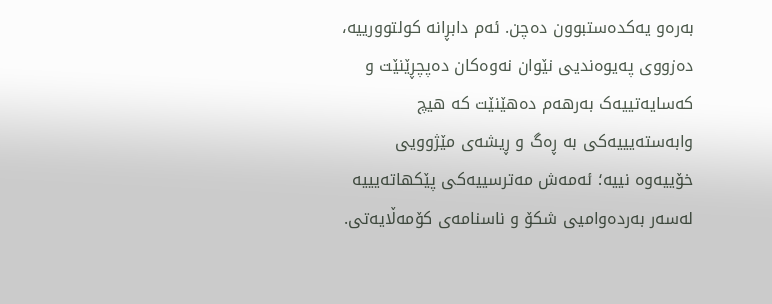بەرەو یەکدەستبوون دەچن. ئەم دابڕانە کولتوورییە، دەزووی پەیوەندیی نێوان نەوەکان دەپچڕێنێت و کەسایەتییەک بەرهەم دەهێنێت کە هیچ وابەستەیییەکی بە ڕەگ و ڕیشەی مێژوویی خۆییەوە نییە؛ ئەمەش مەترسییەکی پێکهاتەیییە لەسەر بەردەوامیی شکۆ و ناسنامەی کۆمەڵایەتی.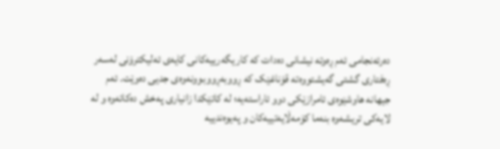دەرئەنجامی ئەم ڕەوتە نیشانی دەدات کە کاریگەرییەکانی کایەی ئەلیکترۆنی لەسەر ڕەفتاری گشتی گەیشتووەتە قۆناغێک کە ڕووبەڕووبوونەوەی جدیی دەوێت. ئەم جیهانە هاوشێوەی ئامرازێکی دوو ئاراستەیە؛ لە کاتێکدا زانیاری پەخش دەکاتەوە و لە لایەکی تریشه‌وه‌ بنەما کۆمەڵایەتییەکان و پەیوەندییە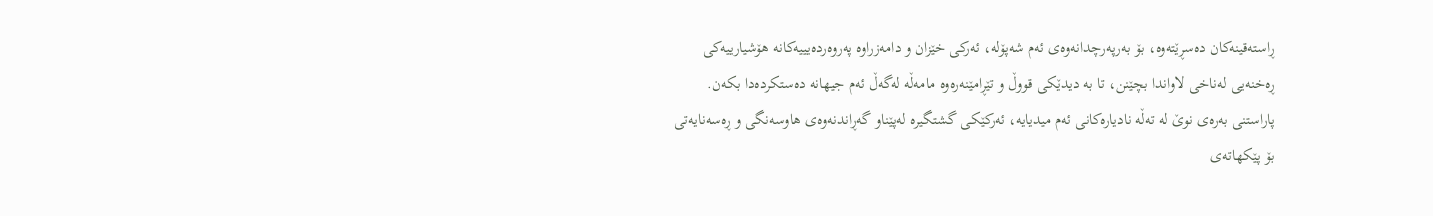ڕاستەقینەکان دەسڕێتەوە، بۆ بەرپەرچدانەوەی ئەم شەپۆلە، ئەرکی خێزان و دامەزراوە پەروەردەیییەکانە هۆشیارییەکی ڕەخنەیی لەناخی لاواندا بچێنن، تا بە دیدێکی قووڵ و تێڕامێنەرەوە مامەڵە لەگەڵ ئەم جیهانە دەستکردەدا بکەن. پاراستنی بەرەی نوێ لە تەڵە نادیارەکانی ئەم میدیایە، ئەرکێکی گشتگیرە لەپێناو گەڕاندنەوەی هاوسەنگی و ڕەسەنایەتی بۆ پێکهاتەی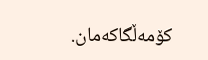کۆمەڵگاكه‌مان.